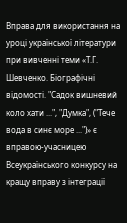Вправа для використання на уроці української літератури при вивченні теми «Т.Г. Шевченко. Біографічні відомості. "Садок вишневий коло хати ...", "Думка", ("Тече вода в синє море ...")» є вправою-учасницею Всеукраїнського конкурсу на кращу вправу з інтеграції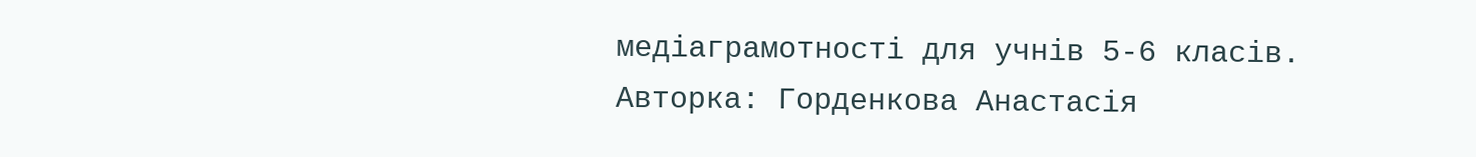медіаграмотності для учнів 5-6 класів.
Авторка: Горденкова Анастасія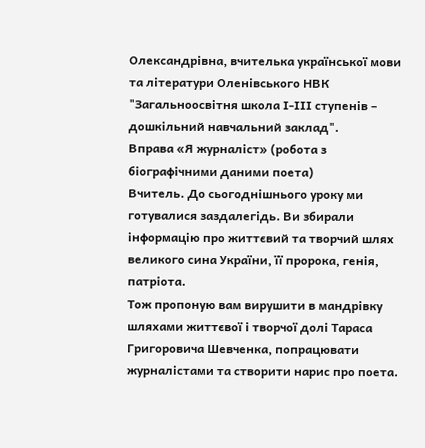Олександрівна, вчителька української мови та літератури Оленівського НВК "Загальноосвітня школа І-ІІІ ступенів – дошкільний навчальний заклад".
Вправа «Я журналіст» (робота з біографічними даними поета)
Вчитель. До сьогоднішнього уроку ми готувалися заздалегідь. Ви збирали інформацію про життєвий та творчий шлях великого сина України, її пророка, генія, патріота.
Тож пропоную вам вирушити в мандрівку шляхами життєвої і творчої долі Тараса Григоровича Шевченка, попрацювати журналістами та створити нарис про поета.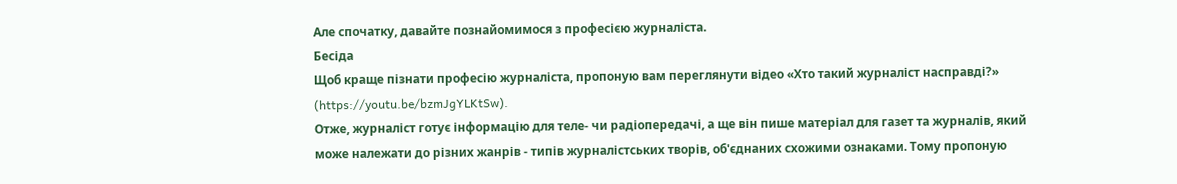Але спочатку, давайте познайомимося з професією журналіста.
Бесіда
Щоб краще пізнати професію журналіста, пропоную вам переглянути відео «Хто такий журналіст насправді?» (https://youtu.be/bzmJgYLKtSw).
Отже, журналіст готує інформацію для теле- чи радіопередачі, а ще він пише матеріал для газет та журналів, який може належати до різних жанрів - типів журналістських творів, об'єднаних схожими ознаками. Тому пропоную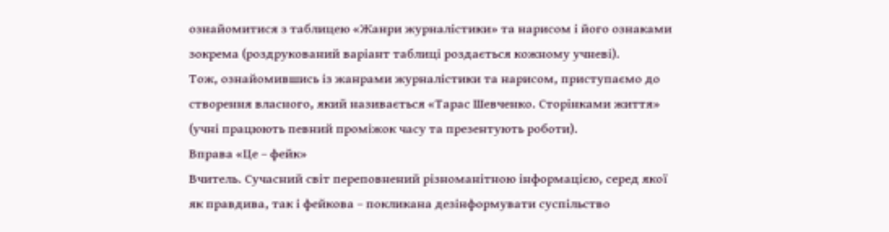ознайомитися з таблицею «Жанри журналістики» та нарисом і його ознаками зокрема (роздрукований варіант таблиці роздається кожному учневі).
Тож, ознайомившись із жанрами журналістики та нарисом, приступаємо до створення власного, який називається «Тарас Шевченко. Сторінками життя» (учні працюють певний проміжок часу та презентують роботи).
Вправа «Це – фейк»
Вчитель. Сучасний світ переповнений різноманітною інформацією, серед якої як правдива, так і фейкова – покликана дезінформувати суспільство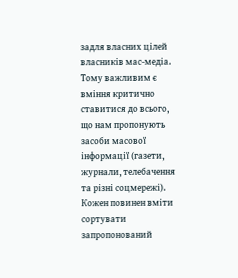задля власних цілей власників мас-медіа. Тому важливим є вміння критично ставитися до всього, що нам пропонують засоби масової інформації (газети, журнали, телебачення та різні соцмережі). Кожен повинен вміти сортувати запропонований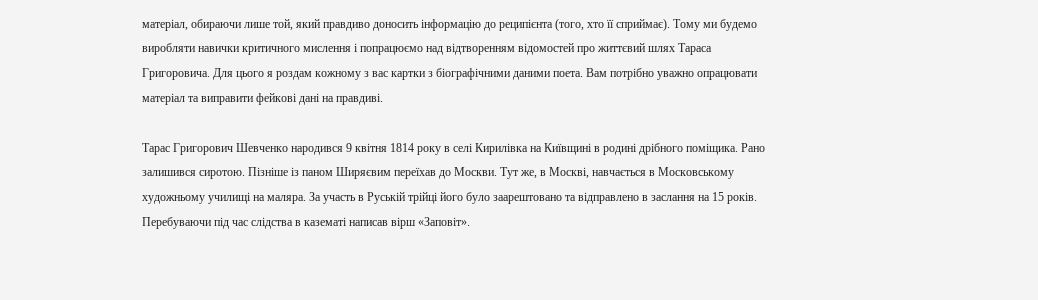матеріал, обираючи лише той, який правдиво доносить інформацію до реципієнта (того, хто її сприймає). Тому ми будемо виробляти навички критичного мислення і попрацюємо над відтворенням відомостей про життєвий шлях Тараса Григоровича. Для цього я роздам кожному з вас картки з біографічними даними поета. Вам потрібно уважно опрацювати матеріал та виправити фейкові дані на правдиві.

Тарас Григорович Шевченко народився 9 квітня 1814 року в селі Кирилівка на Київщині в родині дрібного поміщика. Рано залишився сиротою. Пізніше із паном Ширяєвим переїхав до Москви. Тут же, в Москві, навчається в Московському художньому училищі на маляра. За участь в Руській трійці його було заарештовано та відправлено в заслання на 15 років. Перебуваючи під час слідства в казематі написав вірш «Заповіт».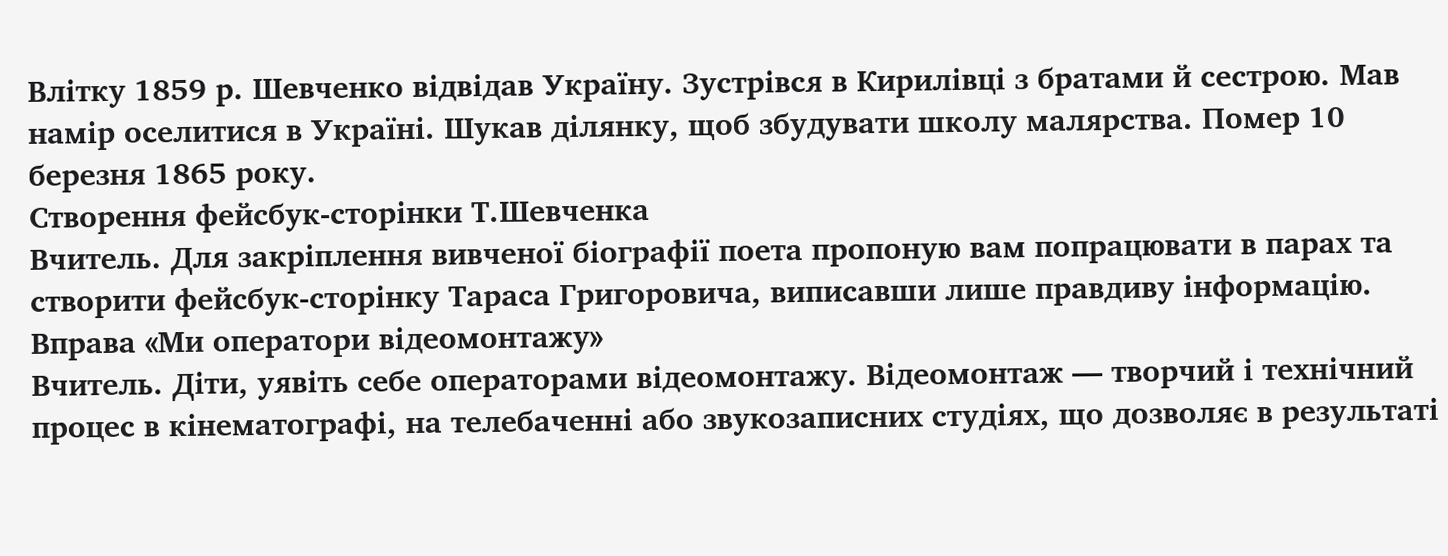Влітку 1859 р. Шевченко відвідав Україну. Зустрівся в Кирилівці з братами й сестрою. Мав намір оселитися в Україні. Шукав ділянку, щоб збудувати школу малярства. Помер 10 березня 1865 року.
Створення фейсбук-сторінки Т.Шевченка
Вчитель. Для закріплення вивченої біографії поета пропоную вам попрацювати в парах та створити фейсбук-сторінку Тараса Григоровича, виписавши лише правдиву інформацію.
Вправа «Ми оператори відеомонтажу»
Вчитель. Діти, уявіть себе операторами відеомонтажу. Відеомонтаж — творчий і технічний процес в кінематографі, на телебаченні або звукозаписних студіях, що дозволяє в результаті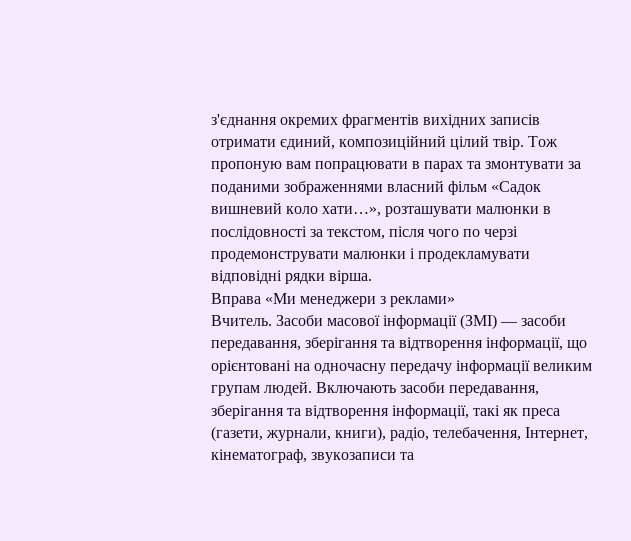з'єднання окремих фрагментів вихідних записів отримати єдиний, композиційний цілий твір. Тож пропоную вам попрацювати в парах та змонтувати за поданими зображеннями власний фільм «Садок вишневий коло хати…», розташувати малюнки в послідовності за текстом, після чого по черзі продемонструвати малюнки і продекламувати відповідні рядки вірша.
Вправа «Ми менеджери з реклами»
Вчитель. Засоби масової інформації (ЗМІ) — засоби передавання, зберігання та відтворення інформації, що орієнтовані на одночасну передачу інформації великим групам людей. Включають засоби передавання, зберігання та відтворення інформації, такі як преса (газети, журнали, книги), радіо, телебачення, Інтернет, кінематограф, звукозаписи та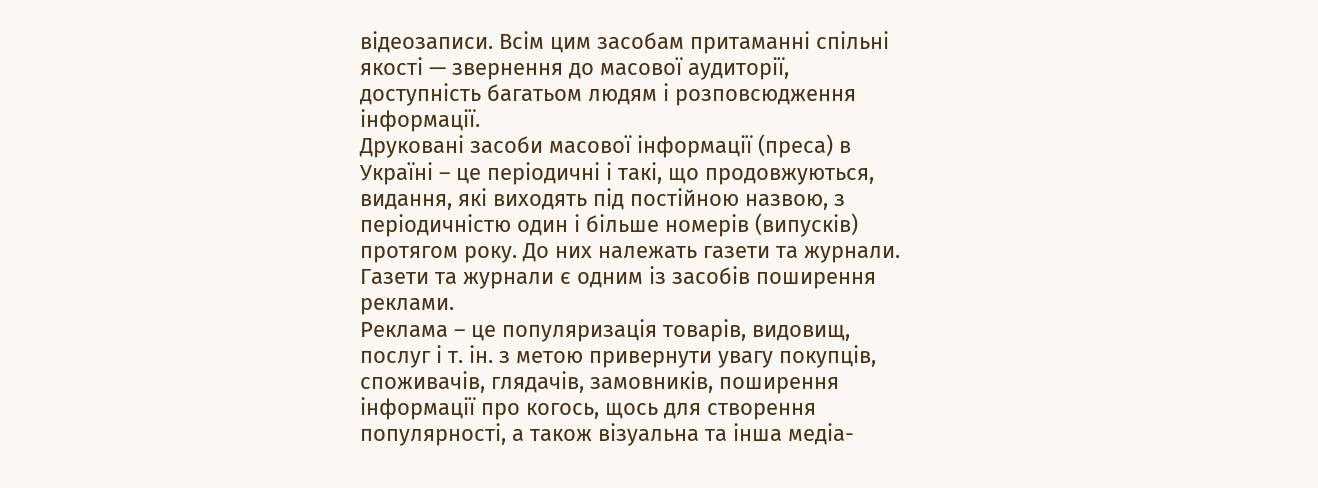відеозаписи. Всім цим засобам притаманні спільні якості — звернення до масової аудиторії, доступність багатьом людям і розповсюдження інформації.
Друковані засоби масової інформації (преса) в Україні – це періодичні і такі, що продовжуються, видання, які виходять під постійною назвою, з періодичністю один і більше номерів (випусків) протягом року. До них належать газети та журнали.
Газети та журнали є одним із засобів поширення реклами.
Реклама – це популяризація товарів, видовищ, послуг і т. ін. з метою привернути увагу покупців, споживачів, глядачів, замовників, поширення інформації про когось, щось для створення популярності, а також візуальна та інша медіа-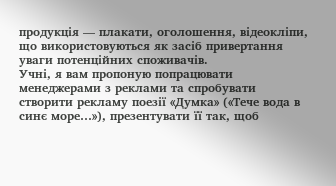продукція — плакати, оголошення, відеокліпи, що використовуються як засіб привертання уваги потенційних споживачів.
Учні, я вам пропоную попрацювати менеджерами з реклами та спробувати створити рекламу поезії «Думка» («Тече вода в синє море…»), презентувати її так, щоб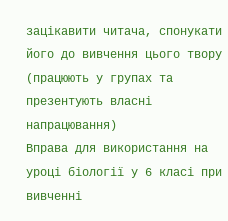зацікавити читача, спонукати його до вивчення цього твору (працюють у групах та презентують власні напрацювання)
Вправа для використання на уроці біології у 6 класі при вивченні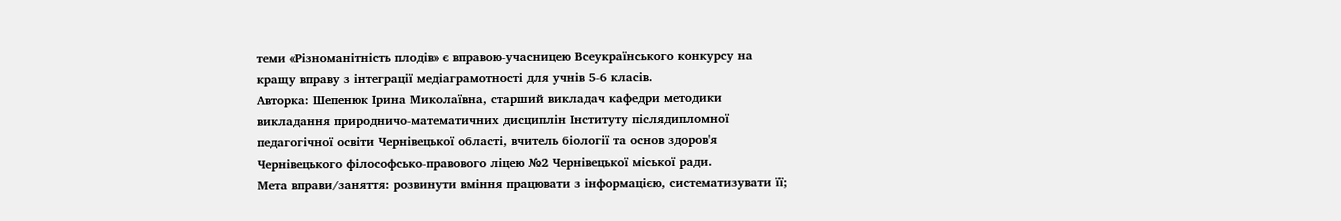теми «Різноманітність плодів» є вправою-учасницею Всеукраїнського конкурсу на кращу вправу з інтеграції медіаграмотності для учнів 5-6 класів.
Авторка: Шепенюк Ірина Миколаївна, старший викладач кафедри методики викладання природничо-математичних дисциплін Інституту післядипломної педагогічної освіти Чернівецької області, вчитель біології та основ здоров'я Чернівецького філософсько-правового ліцею №2 Чернівецької міської ради.
Мета вправи/заняття: розвинути вміння працювати з інформацією, систематизувати її;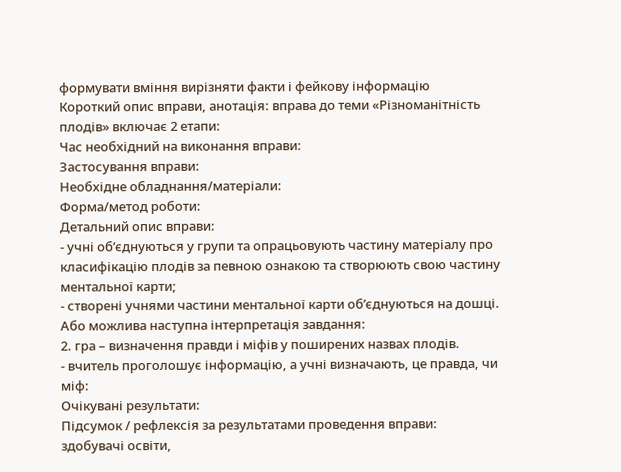формувати вміння вирізняти факти і фейкову інформацію
Короткий опис вправи, анотація: вправа до теми «Різноманітність плодів» включає 2 етапи:
Час необхідний на виконання вправи:
Застосування вправи:
Необхідне обладнання/матеріали:
Форма/метод роботи:
Детальний опис вправи:
- учні об’єднуються у групи та опрацьовують частину матеріалу про класифікацію плодів за певною ознакою та створюють свою частину ментальної карти;
- створені учнями частини ментальної карти об’єднуються на дошці.
Або можлива наступна інтерпретація завдання:
2. гра – визначення правди і міфів у поширених назвах плодів.
- вчитель проголошує інформацію, а учні визначають, це правда, чи міф:
Очікувані результати:
Підсумок / рефлексія за результатами проведення вправи: здобувачі освіти,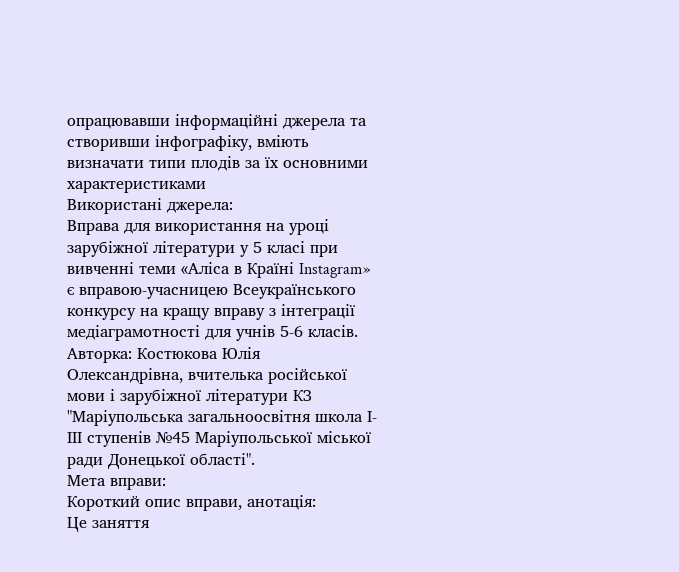опрацювавши інформаційні джерела та створивши інфографіку, вміють визначати типи плодів за їх основними характеристиками
Використані джерела:
Вправа для використання на уроці зарубіжної літератури у 5 класі при вивченні теми «Аліса в Країні Instagram» є вправою-учасницею Всеукраїнського конкурсу на кращу вправу з інтеграції медіаграмотності для учнів 5-6 класів.
Авторка: Костюкова Юлія Олександрівна, вчителька російської мови і зарубіжної літератури КЗ "Маріупольська загальноосвітня школа І-ІІІ ступенів №45 Маріупольської міської ради Донецької області".
Мета вправи:
Короткий опис вправи, анотація:
Це заняття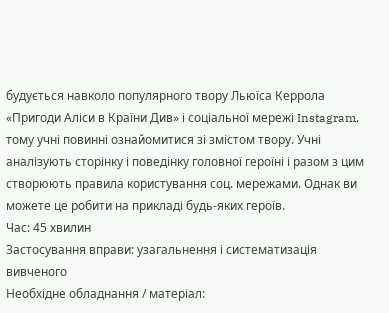будується навколо популярного твору Льюїса Керрола «Пригоди Аліси в Країни Див» і соціальної мережі Instagram, тому учні повинні ознайомитися зі змістом твору. Учні аналізують сторінку і поведінку головної героїні і разом з цим створюють правила користування соц. мережами. Однак ви можете це робити на прикладі будь-яких героїв.
Час: 45 хвилин
Застосування вправи: узагальнення і систематизація вивченого
Необхідне обладнання / матеріал: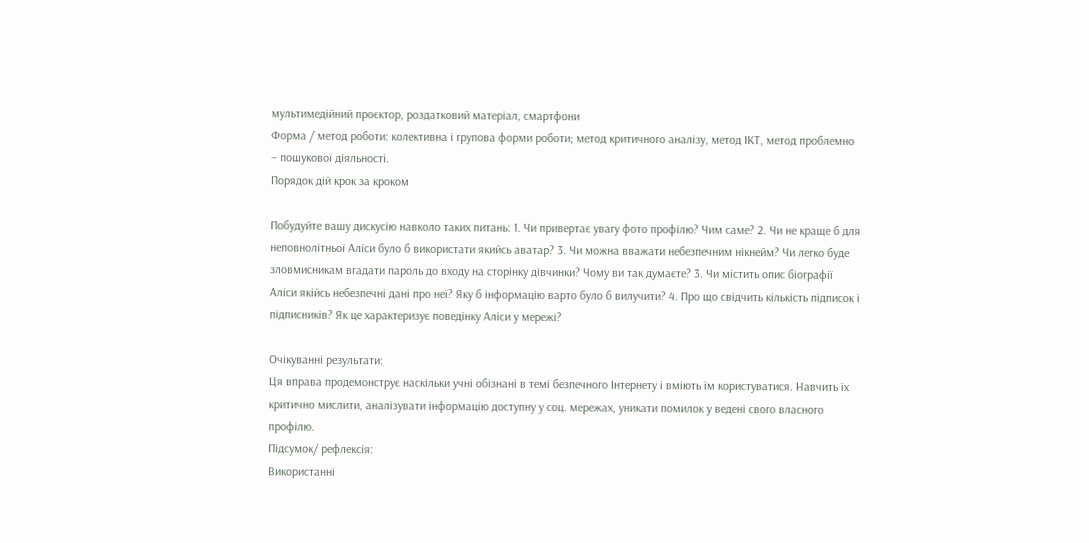мультимедійний проєктор, роздатковий матеріал, смартфони
Форма / метод роботи: колективна і групова форми роботи; метод критичного аналізу, метод ІКТ, метод проблемно – пошукової діяльності.
Порядок дій крок за кроком

Побудуйте вашу дискусію навколо таких питань: 1. Чи привертає увагу фото профілю? Чим саме? 2. Чи не краще б для неповнолітньої Аліси було б використати якийсь аватар? 3. Чи можна вважати небезпечним нікнейм? Чи легко буде зловмисникам вгадати пароль до входу на сторінку дівчинки? Чому ви так думаєте? 3. Чи містить опис біографії Аліси якійсь небезпечні дані про неї? Яку б інформацію варто було б вилучити? 4. Про що свідчить кількість підписок і підписників? Як це характеризує поведінку Аліси у мережі?

Очікуванні результати:
Ця вправа продемонструє наскільки учні обізнані в темі безпечного Інтернету і вміють їм користуватися. Навчить їх критично мислити, аналізувати інформацію доступну у соц. мережах, уникати помилок у ведені свого власного профілю.
Підсумок/ рефлексія:
Використанні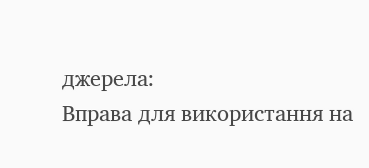джерела:
Вправа для використання на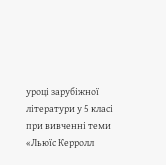уроці зарубіжної літератури у 5 класі при вивченні теми «Льюїс Керролл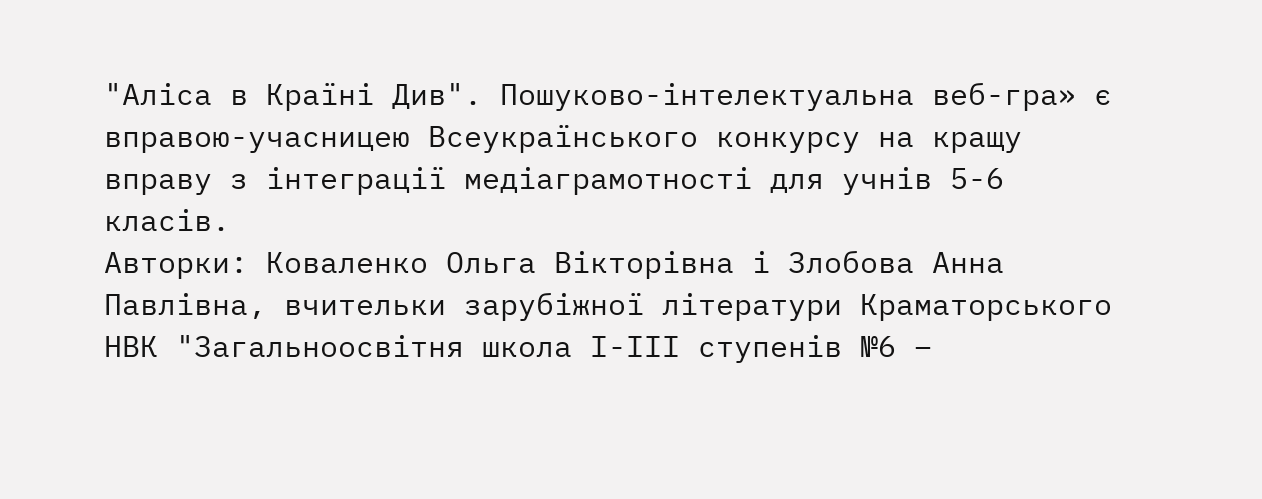"Аліса в Країні Див". Пошуково-інтелектуальна веб-гра» є вправою-учасницею Всеукраїнського конкурсу на кращу вправу з інтеграції медіаграмотності для учнів 5-6 класів.
Авторки: Коваленко Ольга Вікторівна і Злобова Анна Павлівна, вчительки зарубіжної літератури Краматорського НВК "Загальноосвітня школа І-ІІІ ступенів №6 –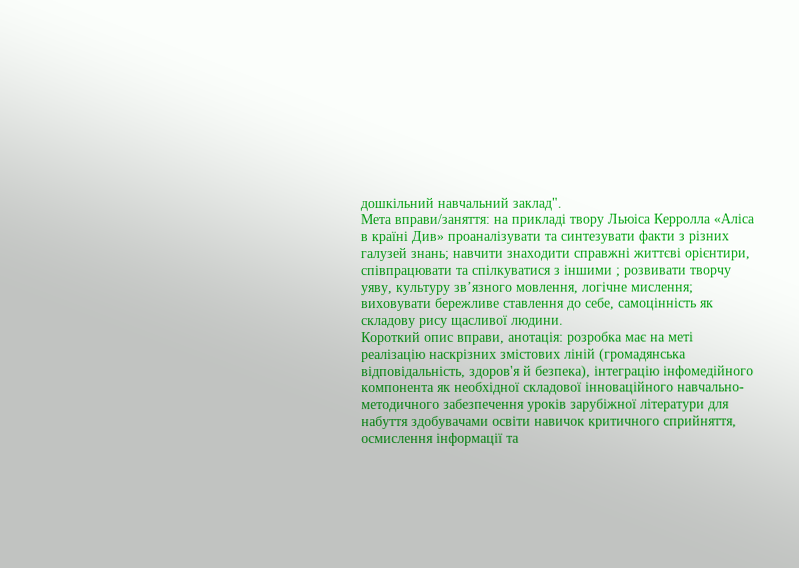дошкільний навчальний заклад".
Мета вправи/заняття: на прикладі твору Льюіса Керролла «Аліса в країні Див» проаналізувати та синтезувати факти з різних галузей знань; навчити знаходити справжні життєві орієнтири, співпрацювати та спілкуватися з іншими ; розвивати творчу уяву, культуру зв’язного мовлення, логічне мислення; виховувати бережливе ставлення до себе, самоцінність як складову рису щасливої людини.
Короткий опис вправи, анотація: розробка має на меті реалізацію наскрізних змістових ліній (громадянська відповідальність, здоров'я й безпека), інтеграцію інфомедійного компонента як необхідної складової інноваційного навчально-методичного забезпечення уроків зарубіжної літератури для набуття здобувачами освіти навичок критичного сприйняття, осмислення інформації та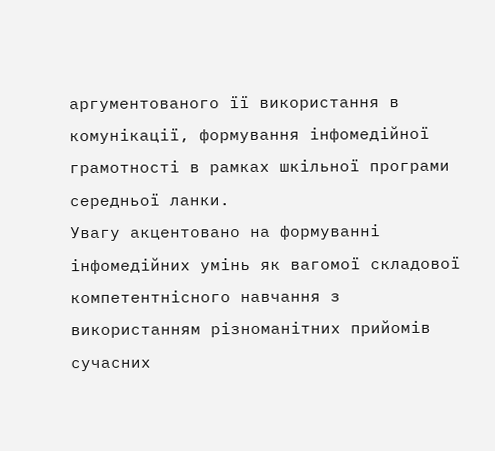аргументованого її використання в комунікації, формування інфомедійної грамотності в рамках шкільної програми середньої ланки.
Увагу акцентовано на формуванні інфомедійних умінь як вагомої складової компетентнісного навчання з використанням різноманітних прийомів сучасних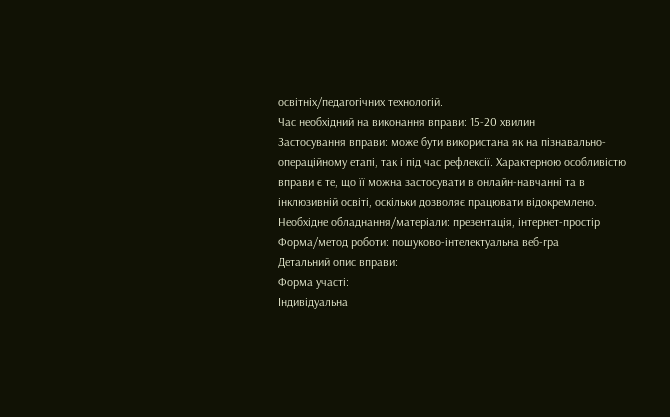освітніх/педагогічних технологій.
Час необхідний на виконання вправи: 15-20 хвилин
Застосування вправи: може бути використана як на пізнавально-операційному етапі, так і під час рефлексії. Характерною особливістю вправи є те, що її можна застосувати в онлайн-навчанні та в інклюзивній освіті, оскільки дозволяє працювати відокремлено.
Необхідне обладнання/матеріали: презентація, інтернет-простір
Форма/метод роботи: пошуково-інтелектуальна веб-гра
Детальний опис вправи:
Форма участі:
Індивідуальна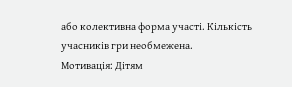або колективна форма участі. Кількість учасників гри необмежена.
Мотивація: Дітям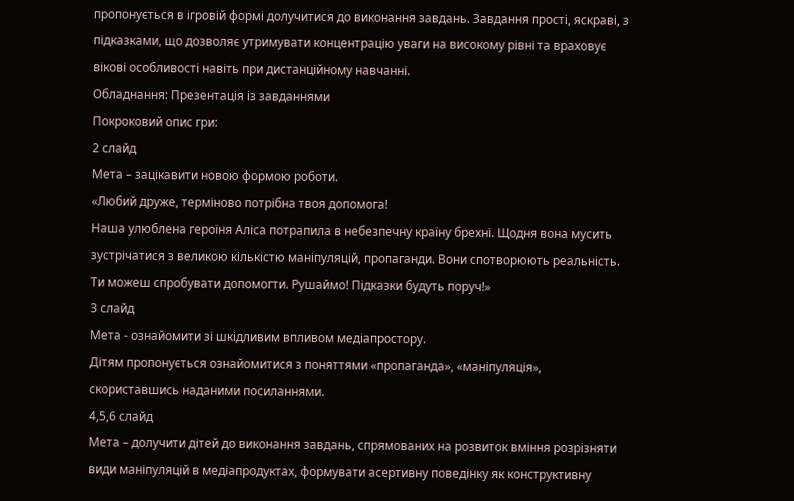пропонується в ігровій формі долучитися до виконання завдань. Завдання прості, яскраві, з підказками, що дозволяє утримувати концентрацію уваги на високому рівні та враховує вікові особливості навіть при дистанційному навчанні.
Обладнання: Презентація із завданнями
Покроковий опис гри:
2 слайд
Мета – зацікавити новою формою роботи.
«Любий друже, терміново потрібна твоя допомога!
Наша улюблена героїня Аліса потрапила в небезпечну країну брехні. Щодня вона мусить зустрічатися з великою кількістю маніпуляцій, пропаганди. Вони спотворюють реальність. Ти можеш спробувати допомогти. Рушаймо! Підказки будуть поруч!»
3 слайд
Мета - ознайомити зі шкідливим впливом медіапростору.
Дітям пропонується ознайомитися з поняттями «пропаганда», «маніпуляція», скориставшись наданими посиланнями.
4,5,6 слайд
Мета – долучити дітей до виконання завдань, спрямованих на розвиток вміння розрізняти види маніпуляцій в медіапродуктах, формувати асертивну поведінку як конструктивну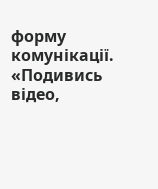форму комунікації.
«Подивись відео,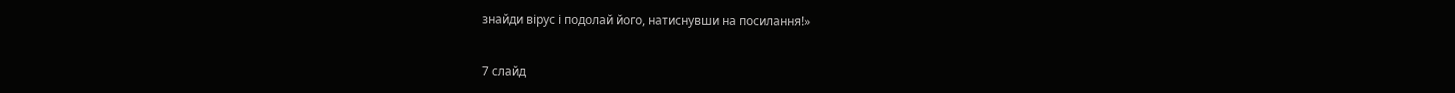знайди вірус і подолай його, натиснувши на посилання!»


7 слайд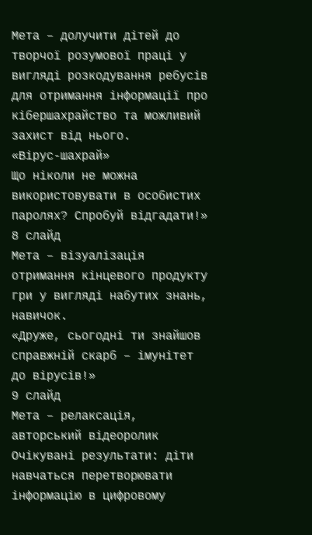Мета – долучити дітей до творчої розумової праці у вигляді розкодування ребусів для отримання інформації про кібершахрайство та можливий захист від нього.
«Вірус-шахрай»
Що ніколи не можна використовувати в особистих паролях? Спробуй відгадати!»
8 слайд
Мета – візуалізація отримання кінцевого продукту гри у вигляді набутих знань, навичок.
«Друже, сьогодні ти знайшов справжній скарб – імунітет до вірусів!»
9 слайд
Мета – релаксація, авторський відеоролик
Очікувані результати: діти навчаться перетворювати інформацію в цифровому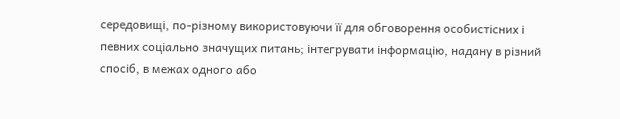середовищі, по-різному використовуючи її для обговорення особистісних і певних соціально значущих питань; інтегрувати інформацію, надану в різний спосіб, в межах одного або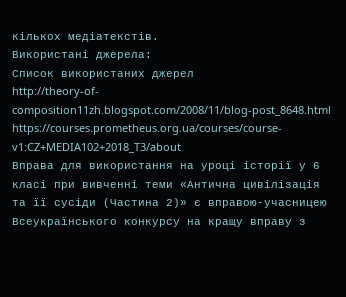кількох медіатекстів.
Використані джерела:
Список використаних джерел
http://theory-of-composition11zh.blogspot.com/2008/11/blog-post_8648.html
https://courses.prometheus.org.ua/courses/course-v1:CZ+MEDIA102+2018_T3/about
Вправа для використання на уроці історії у 6 класі при вивченні теми «Антична цивілізація та її сусіди (Частина 2)» є вправою-учасницею Всеукраїнського конкурсу на кращу вправу з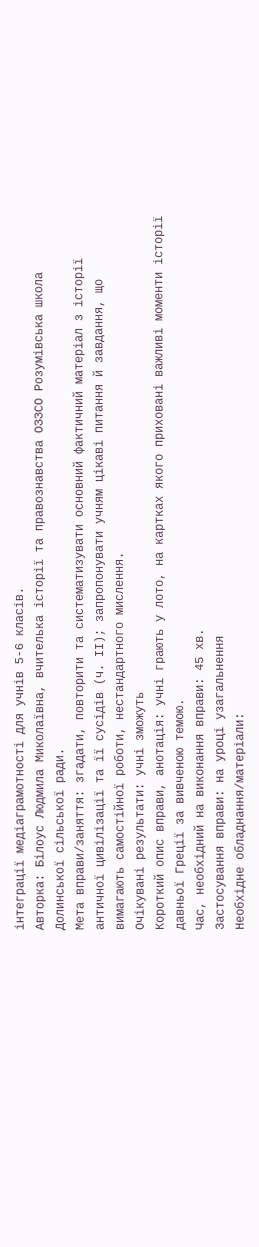інтеграції медіаграмотності для учнів 5-6 класів.
Авторка: Білоус Людмила Миколаївна, вчителька історії та правознавства ОЗЗСО Розумівська школа Долинської сільської ради.
Мета вправи/заняття: згадати, повторити та систематизувати основний фактичний матеріал з історії античної цивілізації та її сусідів (ч. ІІ); запропонувати учням цікаві питання й завдання, що вимагають самостійної роботи, нестандартного мислення.
Очікувані результати: учні зможуть
Короткий опис вправи, анотація: учні грають у лото, на картках якого приховані важливі моменти історії давньої Греції за вивченою темою.
Час, необхідний на виконання вправи: 45 хв.
Застосування вправи: на уроці узагальнення
Необхідне обладнання/матеріали: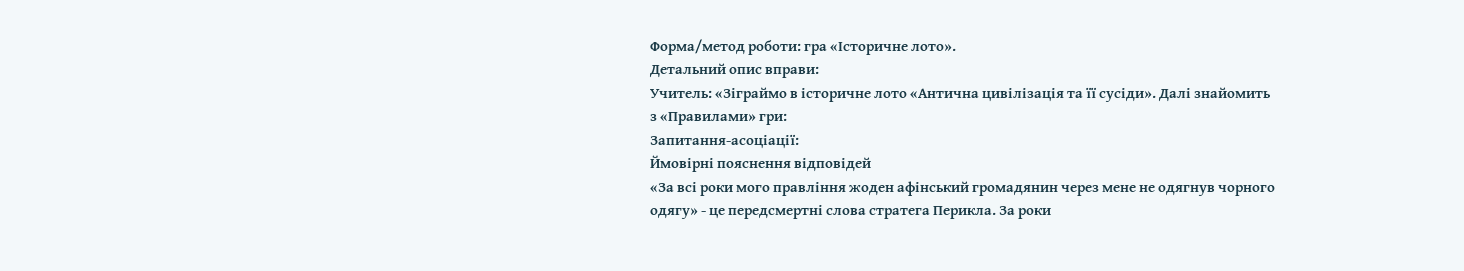Форма/метод роботи: гра «Історичне лото».
Детальний опис вправи:
Учитель: «Зіграймо в історичне лото «Антична цивілізація та її сусіди». Далі знайомить з «Правилами» гри:
Запитання-асоціації:
Ймовірні пояснення відповідей
«За всі роки мого правління жоден афінський громадянин через мене не одягнув чорного одягу» - це передсмертні слова стратега Перикла. За роки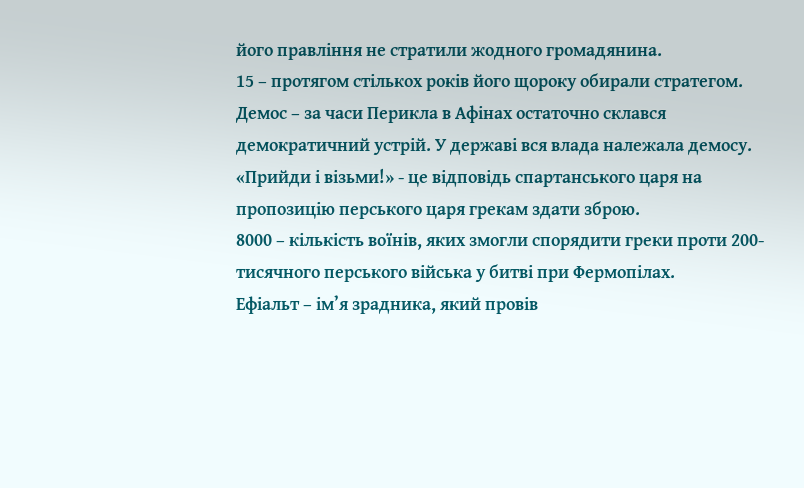його правління не стратили жодного громадянина.
15 – протягом стількох років його щороку обирали стратегом.
Демос – за часи Перикла в Афінах остаточно склався демократичний устрій. У державі вся влада належала демосу.
«Прийди і візьми!» - це відповідь спартанського царя на пропозицію перського царя грекам здати зброю.
8000 – кількість воїнів, яких змогли спорядити греки проти 200-тисячного перського війська у битві при Фермопілах.
Ефіальт – ім’я зрадника, який провів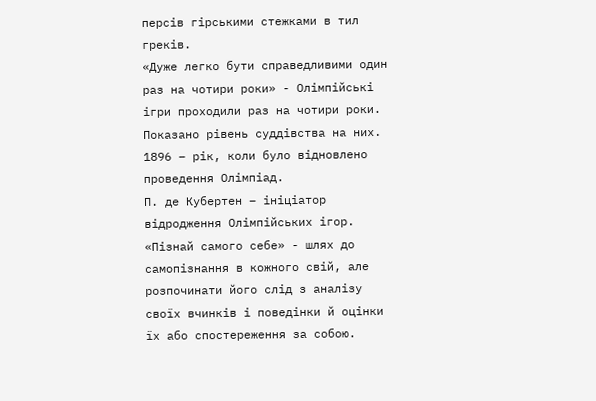персів гірськими стежками в тил греків.
«Дуже легко бути справедливими один раз на чотири роки» - Олімпійські ігри проходили раз на чотири роки. Показано рівень суддівства на них.
1896 – рік, коли було відновлено проведення Олімпіад.
П. де Кубертен – ініціатор відродження Олімпійських ігор.
«Пізнай самого себе» - шлях до самопізнання в кожного свій, але розпочинати його слід з аналізу своїх вчинків і поведінки й оцінки їх або спостереження за собою.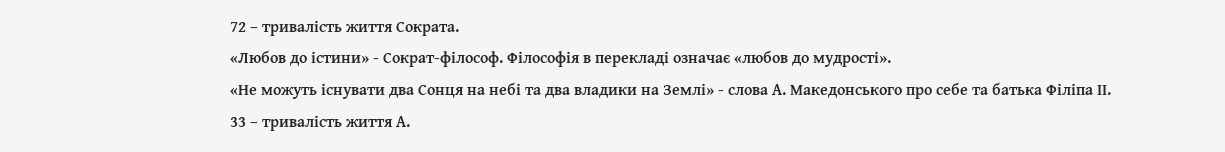72 – тривалість життя Сократа.
«Любов до істини» - Сократ-філософ. Філософія в перекладі означає «любов до мудрості».
«Не можуть існувати два Сонця на небі та два владики на Землі» - слова А. Македонського про себе та батька Філіпа ІІ.
33 – тривалість життя А.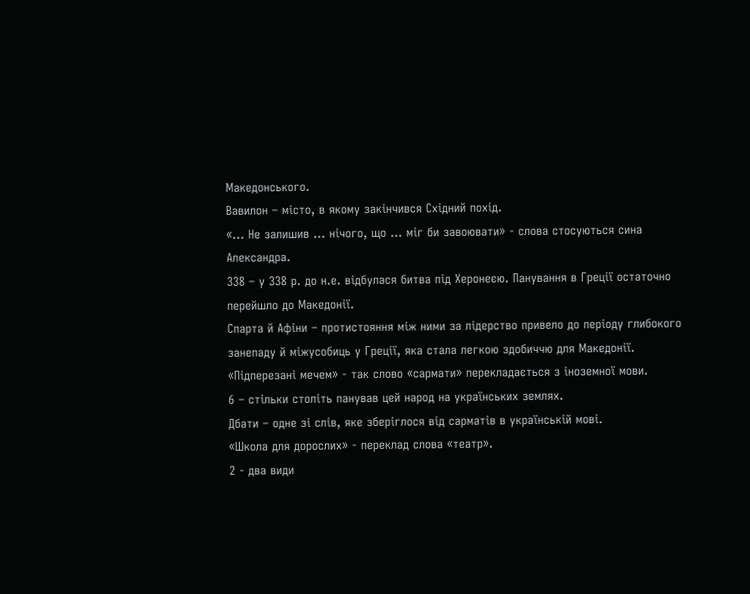Македонського.
Вавилон – місто, в якому закінчився Східний похід.
«… Не залишив … нічого, що … міг би завоювати» - слова стосуються сина Александра.
338 – у 338 р. до н.е. відбулася битва під Херонеєю. Панування в Греції остаточно перейшло до Македонії.
Спарта й Афіни – протистояння між ними за лідерство привело до періоду глибокого занепаду й міжусобиць у Греції, яка стала легкою здобиччю для Македонії.
«Підперезані мечем» - так слово «сармати» перекладається з іноземної мови.
6 – стільки століть панував цей народ на українських землях.
Дбати – одне зі слів, яке зберіглося від сарматів в українській мові.
«Школа для дорослих» - переклад слова «театр».
2 - два види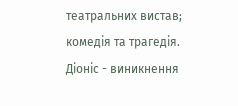театральних вистав; комедія та трагедія.
Діоніс - виникнення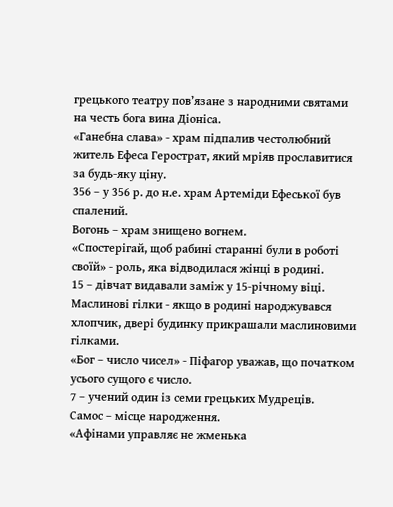грецького театру пов’язане з народними святами на честь бога вина Діоніса.
«Ганебна слава» - храм підпалив честолюбний житель Ефеса Герострат, який мріяв прославитися за будь-яку ціну.
356 – у 356 р. до н.е. храм Артеміди Ефеської був спалений.
Вогонь – храм знищено вогнем.
«Спостерігай, щоб рабині старанні були в роботі своїй» - роль, яка відводилася жінці в родині.
15 – дівчат видавали заміж у 15-річному віці.
Маслинові гілки - якщо в родині народжувався хлопчик, двері будинку прикрашали маслиновими гілками.
«Бог – число чисел» - Піфагор уважав, що початком усього сущого є число.
7 – учений один із семи грецьких Мудреців.
Самос – місце народження.
«Афінами управляє не жменька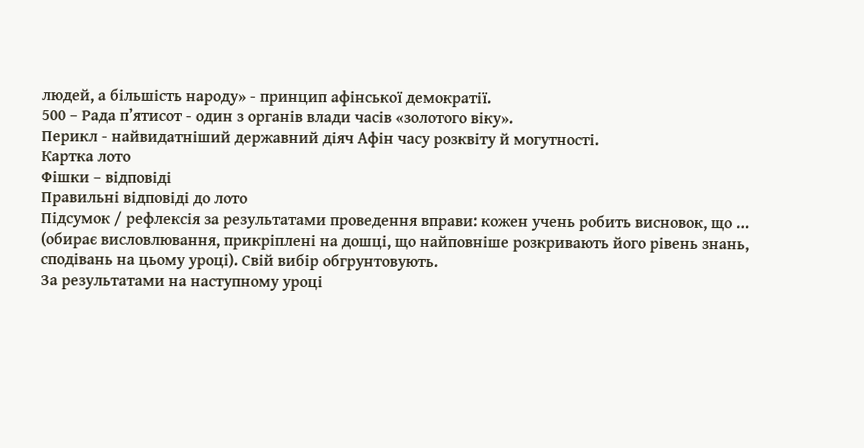людей, а більшість народу» - принцип афінської демократії.
500 – Рада п’ятисот - один з органів влади часів «золотого віку».
Перикл - найвидатніший державний діяч Афін часу розквіту й могутності.
Картка лото
Фішки – відповіді
Правильні відповіді до лото
Підсумок / рефлексія за результатами проведення вправи: кожен учень робить висновок, що … (обирає висловлювання, прикріплені на дошці, що найповніше розкривають його рівень знань, сподівань на цьому уроці). Свій вибір обгрунтовують.
За результатами на наступному уроці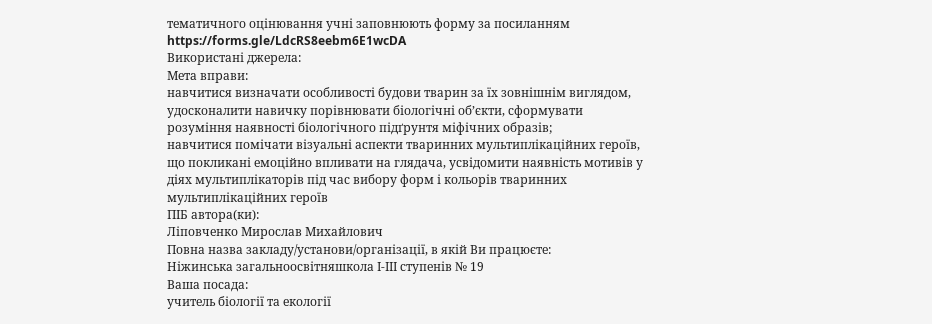тематичного оцінювання учні заповнюють форму за посиланням https://forms.gle/LdcRS8eebm6E1wcDA
Використані джерела:
Мета вправи:
навчитися визначати особливості будови тварин за їх зовнішнім виглядом, удосконалити навичку порівнювати біологічні об’єкти, сформувати розуміння наявності біологічного підґрунтя міфічних образів;
навчитися помічати візуальні аспекти тваринних мультиплікаційних героїв, що покликані емоційно впливати на глядача, усвідомити наявність мотивів у діях мультиплікаторів під час вибору форм і кольорів тваринних мультиплікаційних героїв
ПІБ автора(ки):
Ліповченко Мирослав Михайлович
Повна назва закладу/установи/організації, в якій Ви працюєте:
Ніжинська загальноосвітняшкола І-ІІІ ступенів № 19
Ваша посада:
учитель біології та екології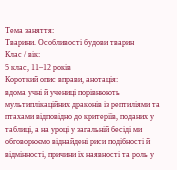Тема заняття:
Тварини. Особливості будови тварин
Клас / вік:
5 клас, 11–12 років
Короткий опис вправи, анотація:
вдома учні й учениці порівнюють мультиплікаційних драконів із рептиліями та птахами відповідно до критеріїв, поданих у таблиці, а на уроці у загальній бесіді ми обговорюємо віднайдені риси подібності й відмінності, причини їх наявності та роль у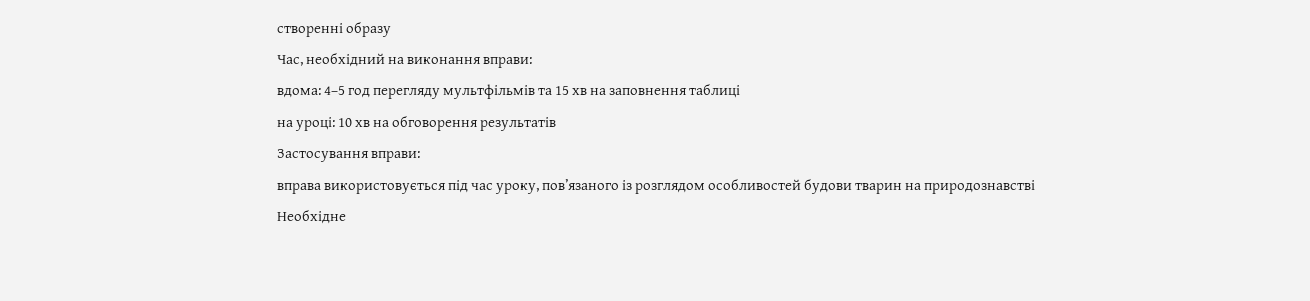створенні образу
Час, необхідний на виконання вправи:
вдома: 4–5 год перегляду мультфільмів та 15 хв на заповнення таблиці
на уроці: 10 хв на обговорення результатів
Застосування вправи:
вправа використовується під час уроку, пов’язаного із розглядом особливостей будови тварин на природознавстві
Необхідне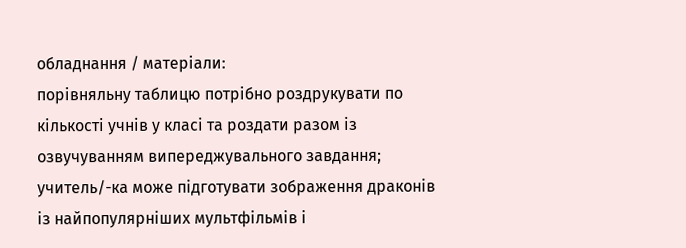обладнання / матеріали:
порівняльну таблицю потрібно роздрукувати по кількості учнів у класі та роздати разом із озвучуванням випереджувального завдання;
учитель/-ка може підготувати зображення драконів із найпопулярніших мультфільмів і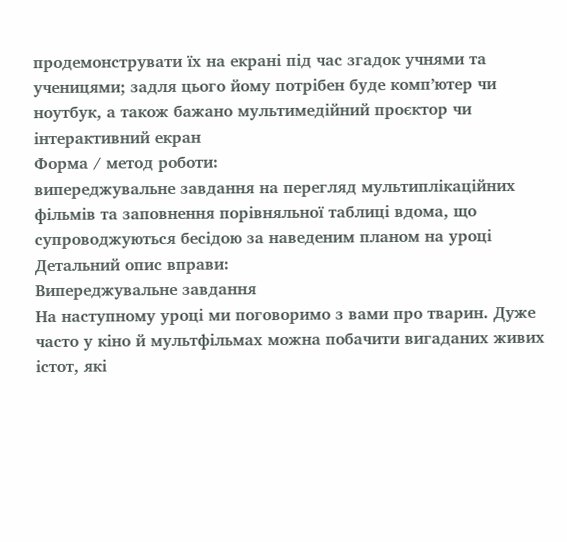продемонструвати їх на екрані під час згадок учнями та ученицями; задля цього йому потрібен буде комп’ютер чи ноутбук, а також бажано мультимедійний проєктор чи інтерактивний екран
Форма / метод роботи:
випереджувальне завдання на перегляд мультиплікаційних фільмів та заповнення порівняльної таблиці вдома, що супроводжуються бесідою за наведеним планом на уроці
Детальний опис вправи:
Випереджувальне завдання
На наступному уроці ми поговоримо з вами про тварин. Дуже часто у кіно й мультфільмах можна побачити вигаданих живих істот, які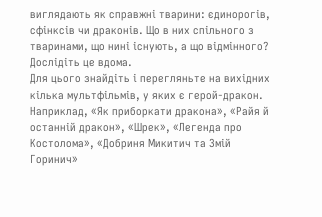виглядають як справжні тварини: єдинорогів, сфінксів чи драконів. Що в них спільного з тваринами, що нині існують, а що відмінного? Дослідіть це вдома.
Для цього знайдіть і перегляньте на вихідних кілька мультфільмів, у яких є герой-дракон. Наприклад, «Як приборкати дракона», «Райя й останній дракон», «Шрек», «Легенда про Костолома», «Добриня Микитич та Змій Горинич»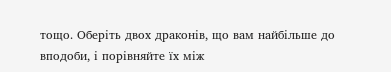тощо. Оберіть двох драконів, що вам найбільше до вподоби, і порівняйте їх між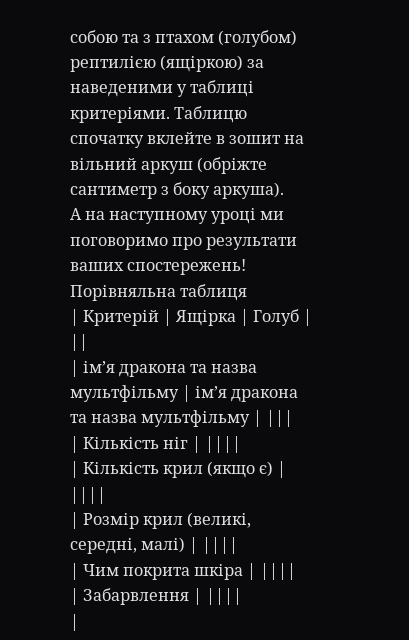собою та з птахом (голубом) рептилією (ящіркою) за наведеними у таблиці критеріями. Таблицю спочатку вклейте в зошит на вільний аркуш (обріжте сантиметр з боку аркуша).
А на наступному уроці ми поговоримо про результати ваших спостережень!
Порівняльна таблиця
| Критерій | Ящірка | Голуб | ||
| ім’я дракона та назва мультфільму | ім’я дракона та назва мультфільму | |||
| Кількість ніг | ||||
| Кількість крил (якщо є) | ||||
| Розмір крил (великі, середні, малі) | ||||
| Чим покрита шкіра | ||||
| Забарвлення | ||||
|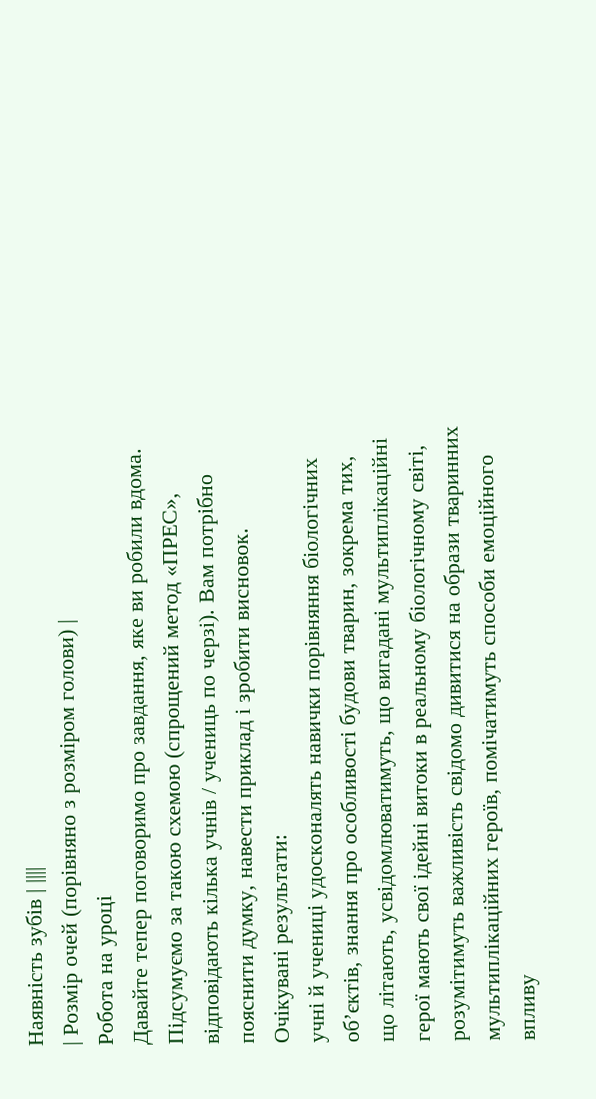Наявність зубів | ||||
| Розмір очей (порівняно з розміром голови) |
Робота на уроці
Давайте тепер поговоримо про завдання, яке ви робили вдома.
Підсумуємо за такою схемою (спрощений метод «ПРЕС», відповідають кілька учнів / учениць по черзі). Вам потрібно пояснити думку, навести приклад і зробити висновок.
Очікувані результати:
учні й учениці удосконалять навички порівняння біологічних об’єктів, знання про особливості будови тварин, зокрема тих, що літають, усвідомлюватимуть, що вигадані мультиплікаційні герої мають свої ідейні витоки в реальному біологічному світі, розумітимуть важливість свідомо дивитися на образи тваринних мультиплікаційних героїв, помічатимуть способи емоційного впливу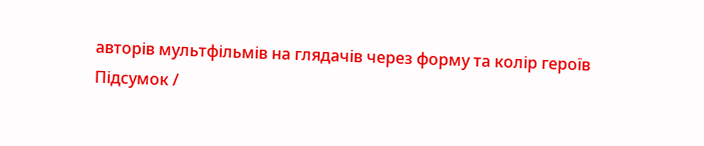авторів мультфільмів на глядачів через форму та колір героїв
Підсумок /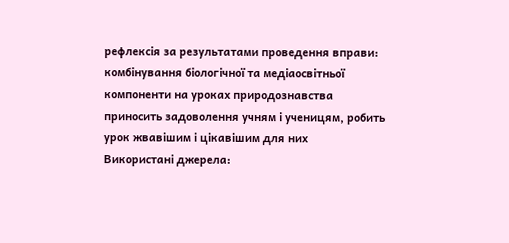рефлексія за результатами проведення вправи:
комбінування біологічної та медіаосвітньої компоненти на уроках природознавства приносить задоволення учням і ученицям, робить урок жвавішим і цікавішим для них
Використані джерела: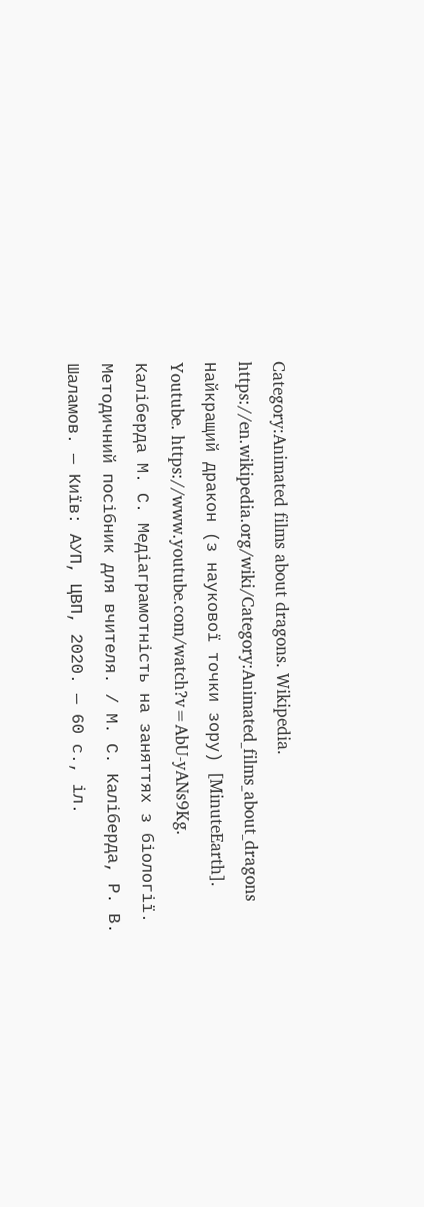Category:Animated films about dragons. Wikipedia. https://en.wikipedia.org/wiki/Category:Animated_films_about_dragons
Найкращий дракон (з наукової точки зору) [MinuteEarth]. Youtube. https://www.youtube.com/watch?v=AbU-yANs9Kg.
Каліберда М. С. Медіаграмотність на заняттях з біології. Методичний посібник для вчителя. / М. С. Каліберда, Р. В. Шаламов. — Київ: АУП, ЦВП, 2020. — 60 с., іл.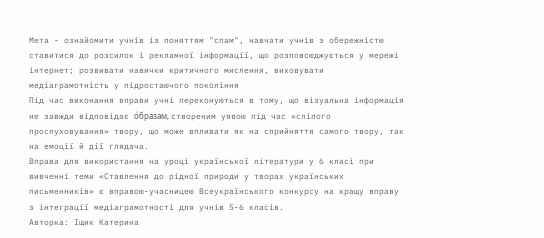Мета - ознайомити учнів із поняттям "спам", навчати учнів з обережністю ставитися до розсилок і рекламної інформації, що розповсюджується у мережі інтернет; розвивати навички критичного мислення, виховувати медіаграмотність у підростаючого покоління
Під час виконання вправи учні переконуються в тому, що візуальна інформація не завжди відповідає о́бразам, створеним уявою під час «сліпого прослуховування» твору, що може впливати як на сприйняття самого твору, так на емоції й дії глядача.
Вправа для використання на уроці української літератури у 6 класі при вивченні теми «Ставлення до рідної природи у творах українських письменників» є вправою-учасницею Всеукраїнського конкурсу на кращу вправу з інтеграції медіаграмотності для учнів 5-6 класів.
Авторка: Іщик Катерина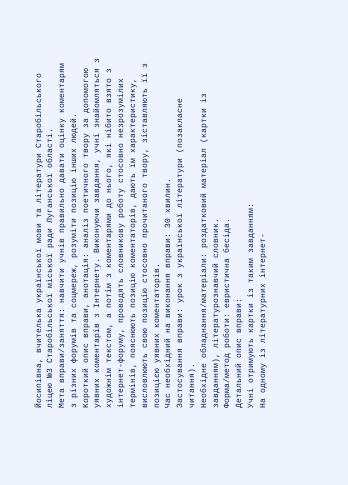Йосипівна, вчителька української мови та літератури Старобільського ліцею №3 Старобільської міської ради Луганської області.
Мета вправи/заняття: навчити учнів правильно давати оцінку коментарям з різних форумів та соцмереж, розуміти позицію інших людей.
Короткий опис вправи, анотація: аналіз поетичного твору за допомогою уявних коментарів з Інтернету. Виконуючи завдання, учні знайомляться з художнім текстом, а потім з коментарями до нього, які нібито взято з інтернет-форуму, проводять словникову роботу стосовно незрозумілих термінів, пояснюють позицію коментаторів, дають їм характеристику, висловлюють свою позицію стосовно прочитаного твору, зіставляють її з позицією уявних коментаторів.
Час необхідний на виконання вправи: 30 хвилин.
Застосування вправи: урок з української літератури (позакласне читання).
Необхідне обладнання/матеріали: роздатковий матеріал (картки із завданням), літературознавчий словник.
Форма/метод роботи: евристична бесіда.
Детальний опис вправи:
Учні отримують картки із таким завданням:
На одному із літературних інтернет-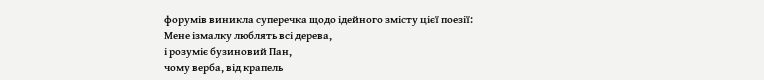форумів виникла суперечка щодо ідейного змісту цієї поезії:
Мене ізмалку люблять всі дерева,
і розуміє бузиновий Пан,
чому верба, від крапель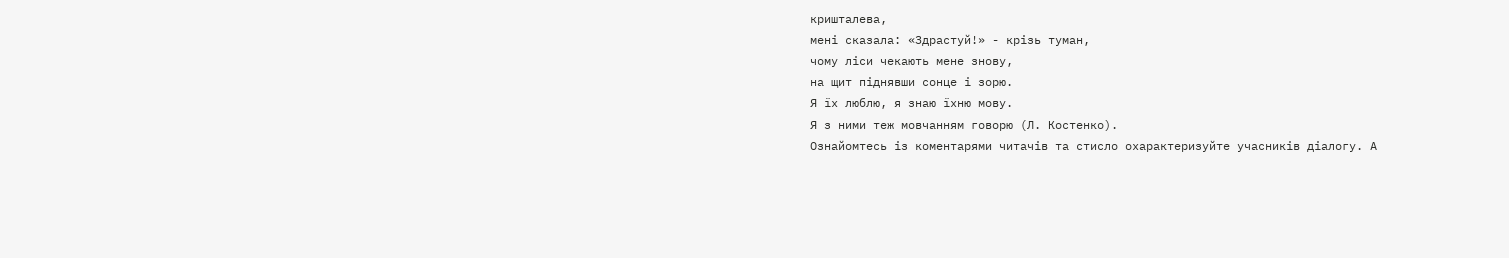кришталева,
мені сказала: «Здрастуй!» - крізь туман,
чому ліси чекають мене знову,
на щит піднявши сонце і зорю.
Я їх люблю, я знаю їхню мову.
Я з ними теж мовчанням говорю (Л. Костенко).
Ознайомтесь із коментарями читачів та стисло охарактеризуйте учасників діалогу. А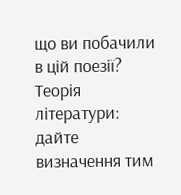що ви побачили в цій поезії? Теорія літератури: дайте визначення тим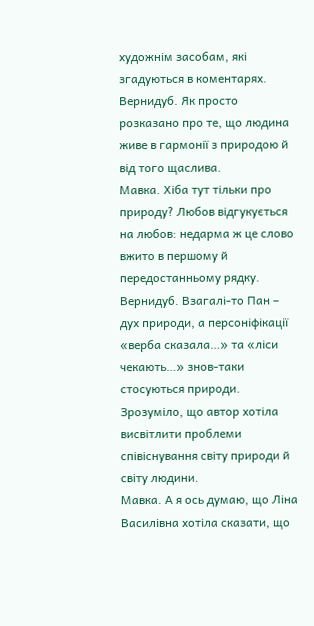художнім засобам, які згадуються в коментарях.
Вернидуб. Як просто розказано про те, що людина живе в гармонії з природою й від того щаслива.
Мавка. Хіба тут тільки про природу? Любов відгукується на любов: недарма ж це слово вжито в першому й передостанньому рядку.
Вернидуб. Взагалі-то Пан – дух природи, а персоніфікації «верба сказала…» та «ліси чекають…» знов-таки стосуються природи. Зрозуміло, що автор хотіла висвітлити проблеми співіснування світу природи й світу людини.
Мавка. А я ось думаю, що Ліна Василівна хотіла сказати, що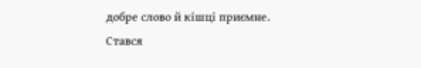добре слово й кішці приємне. Стався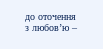до оточення з любов’ю –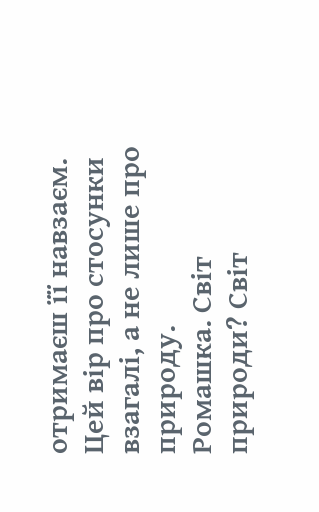отримаєш її навзаєм. Цей вір про стосунки взагалі, а не лише про природу.
Ромашка. Світ природи? Світ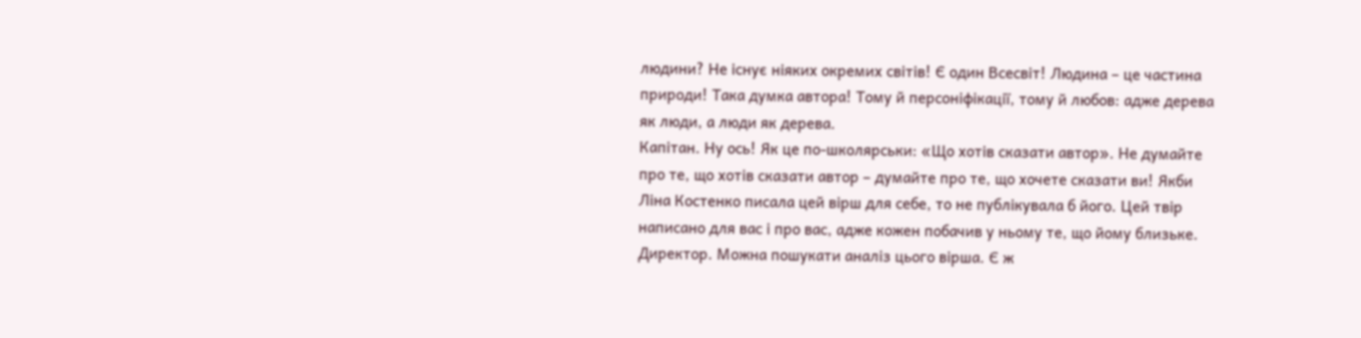людини? Не існує ніяких окремих світів! Є один Всесвіт! Людина – це частина природи! Така думка автора! Тому й персоніфікації, тому й любов: адже дерева як люди, а люди як дерева.
Капітан. Ну ось! Як це по-школярськи: «Що хотів сказати автор». Не думайте про те, що хотів сказати автор – думайте про те, що хочете сказати ви! Якби Ліна Костенко писала цей вірш для себе, то не публікувала б його. Цей твір написано для вас і про вас, адже кожен побачив у ньому те, що йому близьке.
Директор. Можна пошукати аналіз цього вірша. Є ж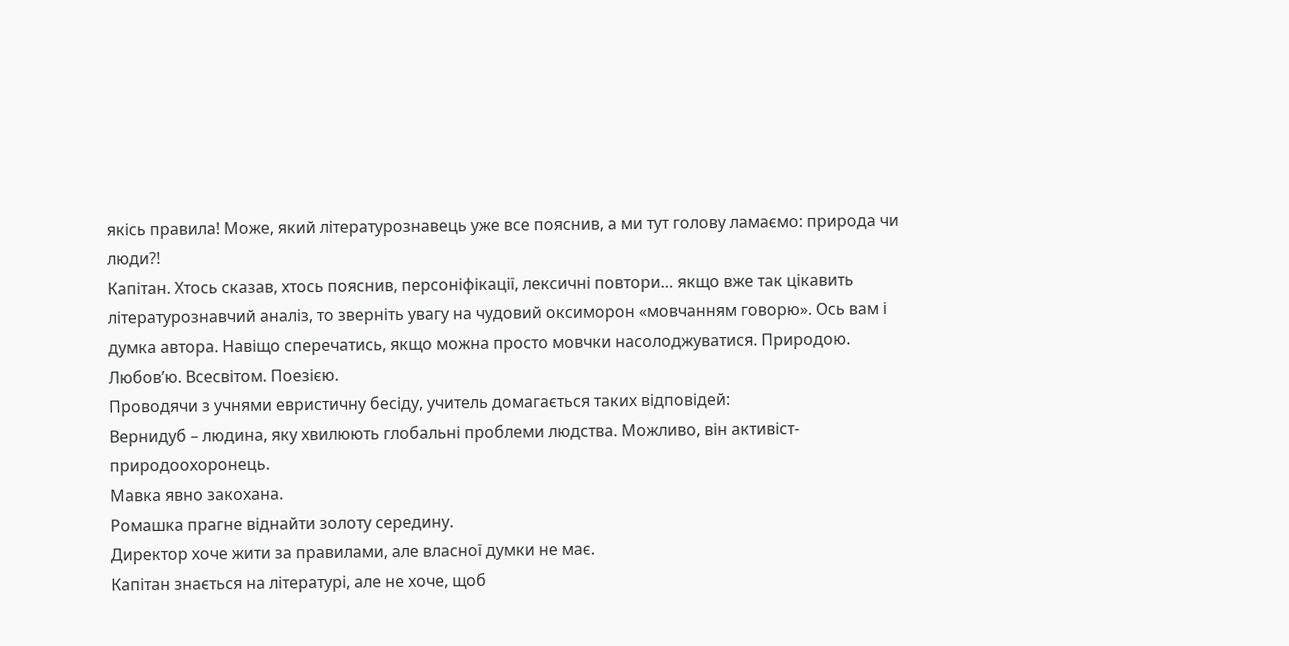якісь правила! Може, який літературознавець уже все пояснив, а ми тут голову ламаємо: природа чи люди?!
Капітан. Хтось сказав, хтось пояснив, персоніфікації, лексичні повтори… якщо вже так цікавить літературознавчий аналіз, то зверніть увагу на чудовий оксиморон «мовчанням говорю». Ось вам і думка автора. Навіщо сперечатись, якщо можна просто мовчки насолоджуватися. Природою. Любов’ю. Всесвітом. Поезією.
Проводячи з учнями евристичну бесіду, учитель домагається таких відповідей:
Вернидуб – людина, яку хвилюють глобальні проблеми людства. Можливо, він активіст-природоохоронець.
Мавка явно закохана.
Ромашка прагне віднайти золоту середину.
Директор хоче жити за правилами, але власної думки не має.
Капітан знається на літературі, але не хоче, щоб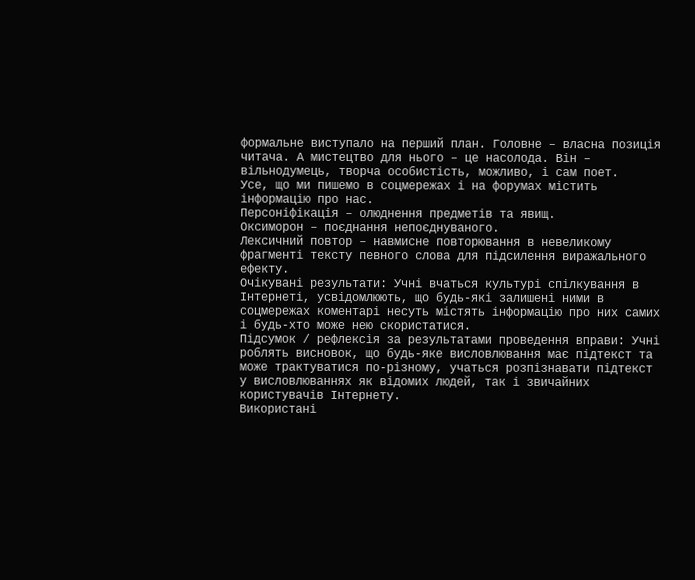формальне виступало на перший план. Головне – власна позиція читача. А мистецтво для нього – це насолода. Він – вільнодумець, творча особистість, можливо, і сам поет.
Усе, що ми пишемо в соцмережах і на форумах містить інформацію про нас.
Персоніфікація – олюднення предметів та явищ.
Оксиморон – поєднання непоєднуваного.
Лексичний повтор – навмисне повторювання в невеликому фрагменті тексту певного слова для підсилення виражального ефекту.
Очікувані результати: Учні вчаться культурі спілкування в Інтернеті, усвідомлюють, що будь-які залишені ними в соцмережах коментарі несуть містять інформацію про них самих і будь-хто може нею скористатися.
Підсумок / рефлексія за результатами проведення вправи: Учні роблять висновок, що будь-яке висловлювання має підтекст та може трактуватися по-різному, учаться розпізнавати підтекст у висловлюваннях як відомих людей, так і звичайних користувачів Інтернету.
Використані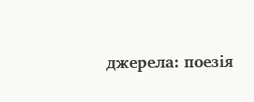джерела: поезія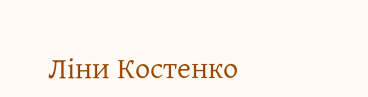Ліни Костенко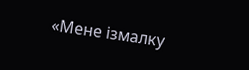«Мене ізмалку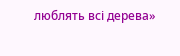люблять всі дерева»